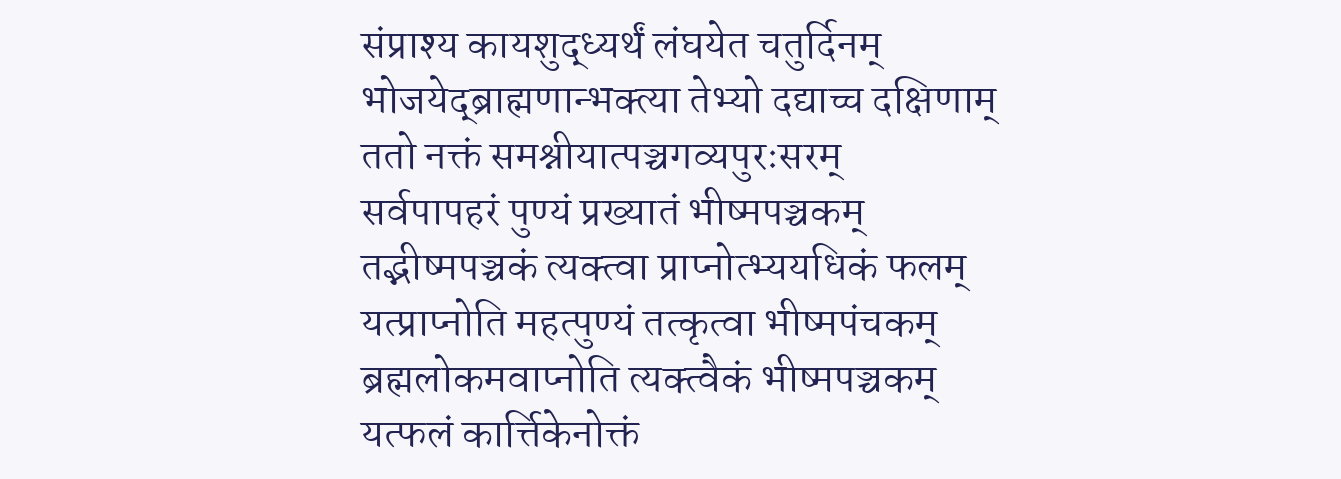संप्राश्य कायशुद्ध्यर्थं लंघयेत चतुर्दिनम्
भोजयेद्ब्राह्मणान्भक्त्या तेभ्यो दद्याच्च दक्षिणाम्
ततो नक्तं समश्नीयात्पञ्चगव्यपुरःसरम्
सर्वपापहरं पुण्यं प्रख्यातं भीष्मपञ्चकम्
तद्भीष्मपञ्चकं त्यक्त्वा प्राप्नोत्भ्ययधिकं फलम्
यत्प्राप्नोति महत्पुण्यं तत्कृत्वा भीष्मपंचकम्
ब्रह्मलोकमवाप्नोति त्यक्त्वैकं भीष्मपञ्चकम्
यत्फलं कार्त्तिकेनोक्तं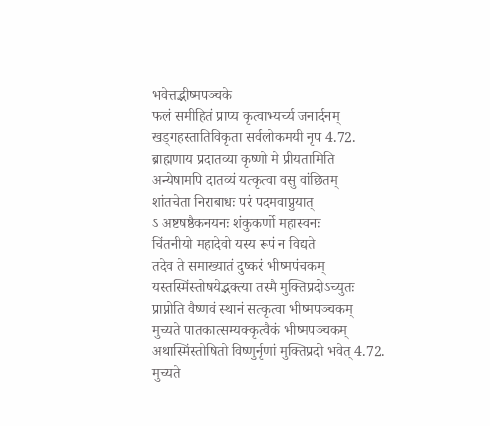भवेत्तद्भीष्मपञ्चके
फलं समीहितं प्राप्य कृत्वाभ्यर्च्य जनार्दनम्
खड्गहस्तातिविकृता सर्वलोकमयी नृप 4.72.
ब्राह्मणाय प्रदातव्या कृष्णो मे प्रीयतामिति
अन्येषामपि दातव्यं यत्कृत्वा वसु वांछितम्
शांतचेता निराबाधः परं पदमवाप्नुयात्
ऽ अष्टषष्ठैकनयनः शंकुकर्णो महास्वनः
चिंतनीयो महादेवो यस्य रूपं न विद्यते
तदेव ते समाख्यातं दुष्करं भीष्मपंचकम्
यस्तस्मिंस्तोषयेद्भक्त्या तस्मै मुक्तिप्रदोऽच्युतः
प्राप्नोति वैष्णवं स्थानं सत्कृत्वा भीष्मपञ्चकम्
मुच्यते पातकात्सम्यक्कृत्वैकं भीष्मपञ्चकम्
अथास्मिंस्तोषितो विष्णुर्नृणां मुक्तिप्रदो भवेत् 4.72.
मुच्यते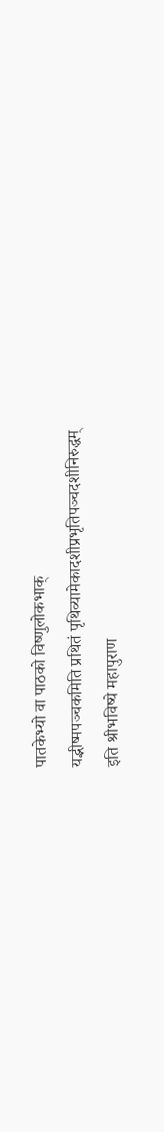पातकेभ्यो वा पाठको विष्णुलोकभाक्
यद्भीष्मपञ्चकमिति प्रथितं पृथिव्यामेकादशीप्रभृतिपञ्चदशीनिरुद्धम्
इति श्रीभविष्ये महापुराण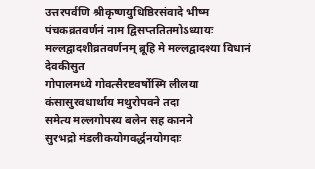उत्तरपर्वणि श्रीकृष्णयुधिष्ठिरसंवादे भीष्म पंचकव्रतवर्णनं नाम द्विसप्ततितमोऽध्यायः
मल्लद्वादशीव्रतवर्णनम् ब्रूहि मे मल्लद्वादश्या विधानं देवकीसुत
गोपालमध्ये गोवत्सैरष्टवर्षोस्मि लीलया
कंसासुरवधार्थाय मथुरोपवने तदा
समेत्य मल्लगोपस्य बलेन सह कानने
सुरभद्रो मंडलीकयोगवर्द्धनयोगदाः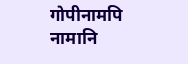गोपीनामपि नामानि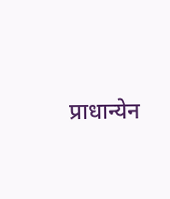प्राधान्येन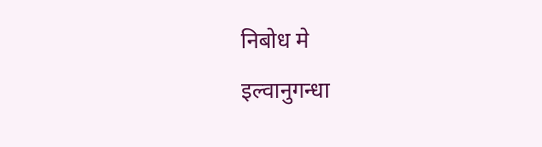निबोध मे
इल्वानुगन्धा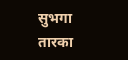सुभगा तारका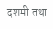दशमी तथा